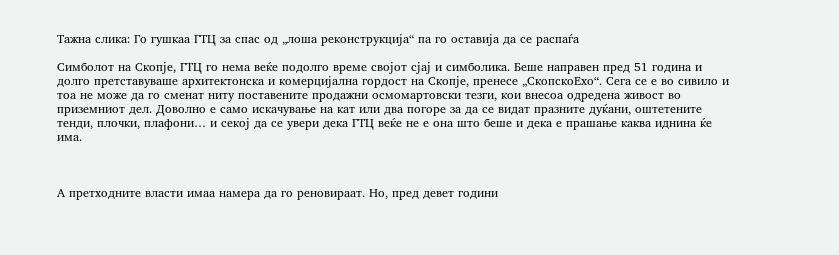Тажна слика: Го гушкаа ГТЦ за спас од „лоша реконструкција“ па го оставија да се распаѓа

Симболот на Скопје, ГТЦ го нема веќе подолго време својот сјај и симболика. Беше направен пред 51 година и долго претставуваше архитектонска и комерцијална гордост на Скопје, пренесе „СкопскоЕхо“. Сега се е во сивило и тоа не може да го сменат ниту поставените продажни осмомартовски тезги, кои внесоа одредена живост во приземниот дел. Доволно е само искачување на кат или два погоре за да се видат празните дуќани, оштетените тенди, плочки, плафони… и секој да се увери дека ГТЦ веќе не е она што беше и дека е прашање каква иднина ќе има.



А претходните власти имаа намера да го реновираат. Но, пред девет години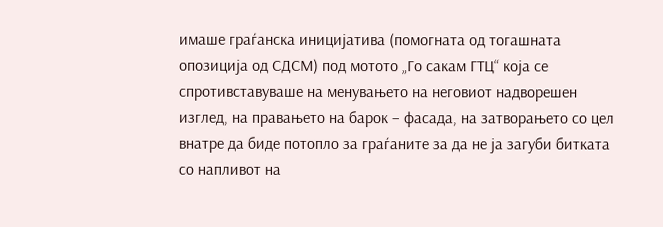имаше граѓанска иницијатива (помогната од тогашната опозиција од СДСМ) под мотото „Го сакам ГТЦ“ која се спротивставуваше на менувањето на неговиот надворешен изглед, на правањето на барок – фасада, на затворањето со цел внатре да биде потопло за граѓаните за да не ја загуби битката со напливот на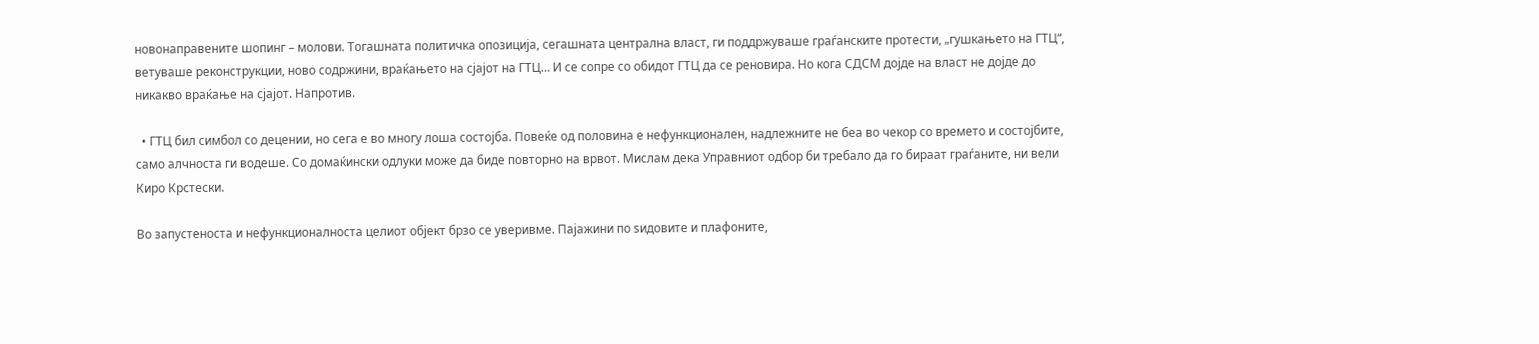новонаправените шопинг – молови. Тогашната политичка опозиција, сегашната централна власт, ги поддржуваше граѓанските протести, „гушкањето на ГТЦ“, ветуваше реконструкции, ново содржини, враќањето на сјајот на ГТЦ… И се сопре со обидот ГТЦ да се реновира. Но кога СДСМ дојде на власт не дојде до никакво враќање на сјајот. Напротив.

  • ГТЦ бил симбол со децении, но сега е во многу лоша состојба. Повеќе од половина е нефункционален, надлежните не беа во чекор со времето и состојбите, само алчноста ги водеше. Со домаќински одлуки може да биде повторно на врвот. Мислам дека Управниот одбор би требало да го бираат граѓаните, ни вели Киро Крстески.

Во запустеноста и нефункционалноста целиот објект брзо се уверивме. Пајажини по ѕидовите и плафоните,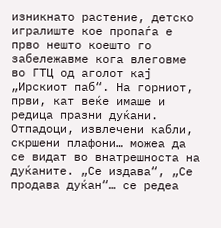изникнато растение, детско игралиште кое пропаѓа е прво нешто коешто го забележавме кога влеговме во ГТЦ од аголот кај „Ирскиот паб“. На горниот, први, кат веќе имаше и редица празни дуќани. Отпадоци, извлечени кабли, скршени плафони… можеа да се видат во внатрешноста на дуќаните. „Се издава“, „Се продава дуќан“… се редеа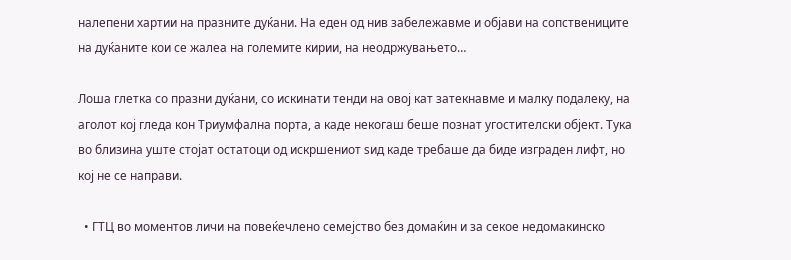налепени хартии на празните дуќани. На еден од нив забележавме и објави на сопствениците на дуќаните кои се жалеа на големите кирии, на неодржувањето…

Лоша глетка со празни дуќани, со искинати тенди на овој кат затекнавме и малку подалеку, на аголот кој гледа кон Триумфална порта, а каде некогаш беше познат угостителски објект. Тука во близина уште стојат остатоци од искршениот ѕид каде требаше да биде изграден лифт, но кој не се направи.

  • ГТЦ во моментов личи на повеќечлено семејство без домаќин и за секое недомакинско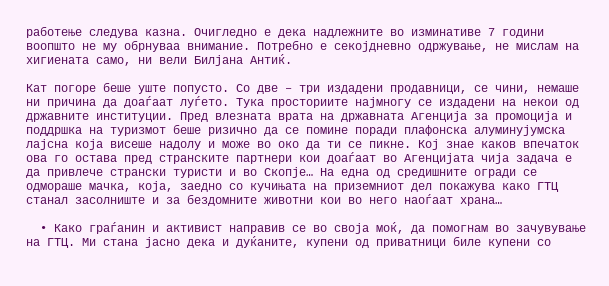работење следува казна. Очигледно е дека надлежните во изминативе 7 години воопшто не му обрнуваа внимание. Потребно е секојдневно одржување, не мислам на хигиената само, ни вели Билјана Антиќ.

Кат погоре беше уште попусто. Со две – три издадени продавници, се чини, немаше ни причина да доаѓаат луѓето. Тука просториите најмногу се издадени на некои од државните институции. Пред влезната врата на државната Агенција за промоција и поддршка на туризмот беше ризично да се помине поради плафонска алуминујумска лајсна која висеше надолу и може во око да ти се пикне. Кој знае каков впечаток ова го остава пред странските партнери кои доаѓаат во Агенцијата чија задача е да привлече странски туристи и во Скопје… На една од средишните огради се одмораше мачка, која, заедно со кучињата на приземниот дел покажува како ГТЦ станал засолниште и за бездомните животни кои во него наоѓаат храна…

  • Како граѓанин и активист направив се во своја моќ, да помогнам во зачувување на ГТЦ. Ми стана јасно дека и дуќаните, купени од приватници биле купени со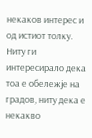некаков интерес и од истиот толку. Ниту ги интересирало дека тоа е обележје на градов, ниту дека е некакво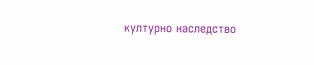културно наследство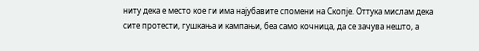ниту дека е место кое ги има најубавите спомени на Скопје. Оттука мислам дека сите протести, гушкања и кампањи, беа само кочница, да се зачува нешто, а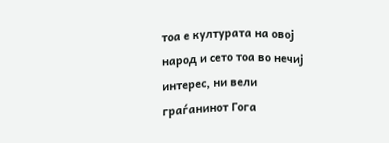тоа е културата на овој народ и сето тоа во нечиј интерес, ни вели граѓанинот Гога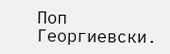Поп Георгиевски.